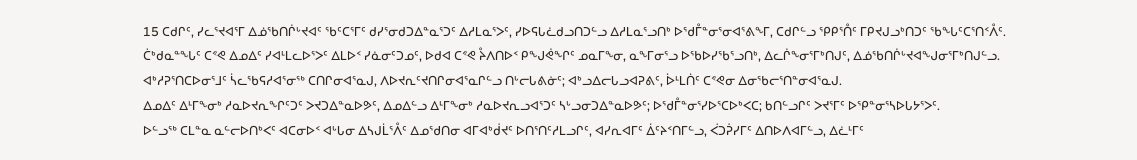15 ᑕᑯᒋᑦ, ᓯᓚᕐᔪᐊᕐᒥ ᐃᓅᖃᑎᒌᒡᔪᐊᑦ ᖃᑦᑕᕐᒥᑦ ᑯᓯᕐᓂᑯᑐᐃᓐᓇᕐᑐᑦ ᐃᓱᒪᓇᕐᐳᑦ, ᓯᐅᕋᒐᓛᑯᓗᑎᑐᓪᓗ ᐃᓱᒪᓇᕐᓗᑎᒃ ᐅᖁᒤᓐᓂᕐᓂᐊᕐᕕᖕᒥ, ᑕᑯᒋᓪᓗ ᕿᑭᕐᑍᑦ ᒥᑭᔪᒍᓗᒃᑎᑐᑦ ᖃᖓᑦᑕᕐᑎᑉᐰᑦ.
ᑖᒃᑯᓇᓐᖓᑦ ᑕᕝᕙ ᐃᓄᐃᑦ ᓯᐊᒻᒪᓚᐅᕐᐳᑦ ᐃᒪᐅᑉ ᓯᓈᓂᑦᑐᓄᑦ, ᐅᑯᐊ ᑕᕝᕙ ᔧᐱᑎᐅᑉ ᑭᖑᕚᖏᑦ ᓄᓇᒥᖕᓂ, ᓇᖕᒥᓂᕐᓗ ᐅᖃᐅᓯᖃᕐᓗᑎᒃ, ᐃᓚᒌᖕᓂᕐᒥᒃᑎᒍᑦ, ᐃᓅᖃᑎᒌᒡᔪᐊᖑᓂᕐᒥᒃᑎᒍᓪᓗ.
ᐊᒃᓱᕈᕐᑎᑕᐅᓂᕐᒧᑦ ᓵᓚᖃᕋᓱᐊᕐᓂᖅ ᑕᑎᒋᓂᐊᕐᓇᒍ, ᐱᐅᔪᕆᑦᔪᑎᒋᓂᐊᕐᓇᒋᓪᓗ ᑎᒡᓕᒐᕕᓃᑦ; ᐊᒃᓗᐃᓕᒐᓗᐊᕈᕕᑦ, ᐆᒻᒪᑏᑦ ᑕᕝᕙᓂ ᐃᓂᖃᓕᕐᑎᓐᓂᐊᕐᓇᒍ.
ᐃᓄᐃᑦ ᐃᒻᒥᖕᓂᒃ ᓱᓇᐅᔪᕆᖏᑦᑐᑦ ᐳᔪᑐᐃᓐᓇᐅᕗᑦ, ᐃᓄᐃᓪᓗ ᐃᒻᒥᖕᓂᒃ ᓱᓇᐅᔪᕆᓗᐊᕐᑐᑦ ᓴᒡᓗᓂᑐᐃᓐᓇᐅᕗᑦ; ᐅᖁᒤᓐᓂᕐᓯᐅᕐᑕᐅᒃᐸᑕ; ᑲᑎᓪᓗᒋᑦ ᐳᔪᕐᒥᑦ ᐅᕿᓐᓂᕐᓴᐅᒐᔭᕐᐳᑦ.
ᐅᓪᓗᖅ ᑕᒪᓐᓇ ᓇᓪᓕᐅᑎᒃᐸᑦ ᐊᑕᓂᐅᑉ ᐊᒡᒐᓂ ᐃᓴᒍᒫᕐᐰᑦ ᐃᓄᖁᑎᓂ ᐊᒥᐊᒃᑰᔪᑦ ᐅᑎᕐᑎᑦᓱᒪᓗᒋᑦ, ᐊᓯᕆᐊᒥᑦ ᐄᑦᔨᑉᑎᒥᓪᓗ, ᐹᑐᕉᓯᒥᑦ ᐃᑎᐅᐱᐊᒥᓪᓗ, ᐃᓛᒻᒥᑦ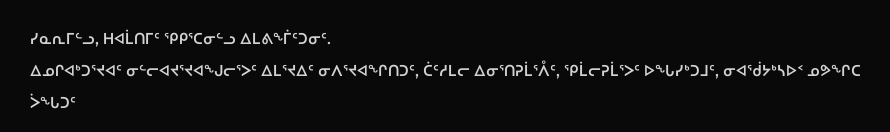ᓯᓇᕆᒥᓪᓗ, ᕼᐊᒫᑎᒥᑦ ᕿᑭᕐᑕᓂᓪᓗ ᐃᒪᕕᖕᒦᑦᑐᓂᑦ.
ᐃᓄᒋᐊᒃᑐᕐᔪᐊᑦ ᓂᓪᓕᐊᔪᕐᔪᐊᖑᓕᕐᐳᑦ ᐃᒪᕐᔪᐃᑦ ᓂᐱᕐᔪᐊᖏᑎᑐᑦ, ᑖᑦᓱᒪᓕ ᐃᓂᕐᑎᕈᒫᕐᐰᑦ, ᕿᒫᓕᕈᒫᕐᐳᑦ ᐅᖓᓯᒃᑐᒧᑦ, ᓂᐊᖂᔭᒃᓴᐅᑉ ᓄᕗᖏᑕ ᐴᖓᑐᑦ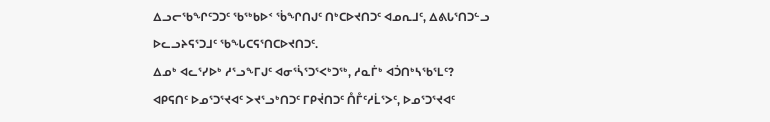ᐃᓗᓕᖃᖏᑦᑐᑐᑦ ᖃᖅᑲᐅᑉ ᖄᖏᑎᒍᑦ ᑎᒃᑕᐅᔪᑎᑐᑦ ᐊᓄᕆᒧᑦ, ᐃᕕᒐᕐᑎᑐᓪᓗ ᐅᓚᓗᔨᕋᕐᑐᒧᑦ ᖃᖓᑕᕋᕐᑎᑕᐅᔪᑎᑐᑦ.
ᐃᓄᒃ ᐊᓚᕐᓯᐅᒃ ᓱᕐᓗᖕᒥᒍᑦ ᐊᓂᕐᓵᕐᑐᕐᐸᒃᑐᖅ, ᓱᓇᒦᒃ ᐊᑑᑎᒃᓴᖃᕐᒪᑦ?
ᐊᑭᕋᑎᑦ ᐅᓄᕐᑐᕐᔪᐊᑦ ᐳᔪᕐᓗᒃᑎᑐᑦ ᒥᑭᔫᑎᑐᑦ ᑍᒤᑦᓱᒫᕐᐳᑦ, ᐅᓄᕐᑐᕐᔪᐊᑦ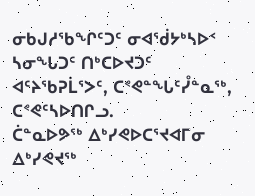ᓂᑲᒍᓱᖃᖏᑦᑐᑦ ᓂᐊᖂᔭᒃᓴᐅᑉ ᓴᓂᖓᑐᑦ ᑎᒃᑕᐅᔪᑐᑦ ᐊᑦᔨᖃᕈᒫᕐᐳᑦ, ᑕᕝᕙᓐᖓᑦᓮᓐᓇᖅ, ᑕᕝᕙᑦᓴᐅᑎᒋᓗ.
ᑖᓐᓇᐅᕗᖅ ᐃᒃᓯᕙᐅᑕᕐᔪᐊᒥᓂ ᐃᒃᓯᕙᔪᖅ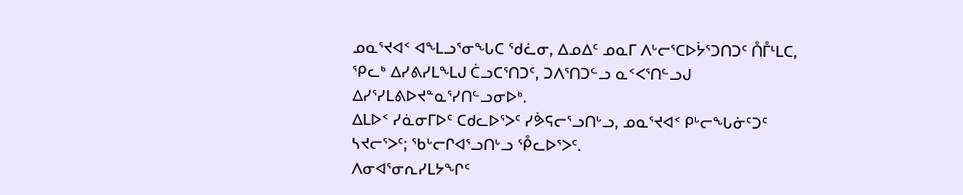ᓄᓇᕐᔪᐊᑉ ᐊᖕᒪᓗᕐᓂᖓᑕ ᖁᓛᓂ, ᐃᓄᐃᑦ ᓄᓇᒥ ᐱᒡᓕᕐᑕᐅᔮᕐᑐᑎᑐᑦ ᑍᒤᒻᒪᑕ, ᕿᓚᒃ ᐃᓯᕕᓯᒪᖕᒪᒍ ᑖᓗᑕᕐᑎᑐᑦ, ᑐᐱᕐᑎᑐᓪᓗ ᓇᑉᐸᕐᑎᓪᓗᒍ ᐃᓯᕐᓯᒪᕕᐅᔪᓐᓇᕐᓯᑎᓪᓗᓂᐅᒃ.
ᐃᒪᐅᑉ ᓯᓈᓂᒥᐅᑦ ᑕᑯᓚᐅᕐᐳᑦ ᓯᕘᕋᓕᕐᓗᑎᒡᓗ, ᓄᓇᕐᔪᐊᑉ ᑭᒡᓕᖓᓃᑦᑐᑦ ᓴᔪᓕᕐᐳᑦ; ᖃᒡᓕᒋᐊᕐᓗᑎᒡᓗ ᕾᓚᐅᕐᐳᑦ.
ᐱᓂᐊᕐᓂᕆᓯᒪᔭᖏᑦ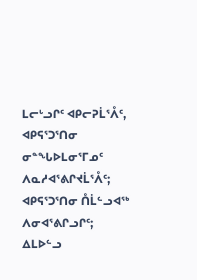ᒪᓕᒡᓗᒋᑦ ᐊᑭᓕᕈᒫᕐᐰᑦ, ᐊᑭᕋᕐᑐᕐᑎᓂ ᓂᓐᖓᐅᒪᓂᕐᒥᓄᑦ ᐱᓇᓱᐊᕐᕕᒋᔪᒫᕐᐰᑦ; ᐊᑭᕋᕐᑐᕐᑎᓂ ᑍᒫᓪᓗᐊᖅ ᐱᓂᐊᕐᕕᒋᓗᒋᑦ; ᐃᒪᐅᓪᓗ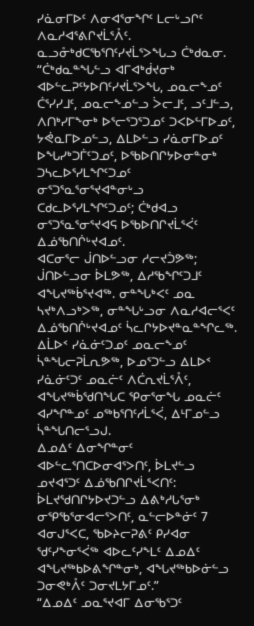ᓯᓈᓂᒥᐅᑦ ᐱᓂᐊᕐᓂᖏᑦ ᒪᓕᒡᓗᒋᑦ ᐱᓇᓱᐊᕐᕕᒋᔪᒫᕐᐰᑦ.
ᓇᓗᓁᒃᑯᑕᖃᕐᑎᑦᓯᔪᒫᕐᐳᖓᓗ ᑖᒃᑯᓇᓂ. “ᑖᒃᑯᓇᓐᖓᓪᓗ ᐊᒥᐊᒃᑰᔪᓂᒃ ᐊᐅᓪᓚᕈᑦᔭᐅᑎᑦᓯᔪᒫᕐᐳᖓ, ᓄᓇᓕᖕᓄᑦ ᑖᕐᓯᓯᒧᑦ, ᓄᓇᓕᖕᓄᓪᓗ ᐴᓕᒧᑦ, ᓗᑦᒧᓪᓗ, ᐱᑎᒃᓯᒥᖕᓂᒃ ᐅᕐᓕᕐᑐᕐᑐᓄᑦ ᑐᐸᐅᓪᒥᐅᓄᑦ, ᔭᕚᓇᒥᐅᓄᓪᓗ, ᐃᒪᐅᓪᓗ ᓯᓈᓂᒥᐅᓄᑦ ᐅᖓᓯᒃᑐᒦᑦᑐᓄᑦ, ᐅᖃᐅᑎᒋᔭᐅᓂᓐᓂᒃ ᑐᓴᓚᐅᕐᓯᒪᖏᑦᑐᓄᑦ ᓂᕐᑐᕐᓇᕐᓂᕐᔪᐊᓐᓂᒡᓗ ᑕᑯᓚᐅᕐᓯᒪᖏᑦᑐᓄᑦ; ᑖᒃᑯᐊᓗ ᓂᕐᑐᕐᓇᕐᓂᕐᔪᐊᕋ ᐅᖃᐅᑎᒋᔪᒫᕐᐹᑦ ᐃᓅᖃᑎᒌᒡᔪᐊᓄᑦ.
ᐊᑕᓂᕐᓕ ᒎᑎᐅᓪᓗᓂ ᓱᓕᔪᑑᕗᖅ; ᒎᑎᐅᓪᓗᓂ ᐆᒪᕗᖅ, ᐃᓱᖃᖏᑦᑐᒧᑦ ᐊᖓᔪᖅᑳᕐᔪᐊᖅ. ᓂᓐᖓᒃᐸᑦ ᓄᓇ ᓴᔪᒃᐱᓗᒃᐳᖅ, ᓂᓐᖓᒡᓗᓂ ᐱᓇᓱᐊᓕᕐᐸᑦ ᐃᓅᖃᑎᒌᒡᔪᐊᓄᑦ ᓵᓚᒋᔭᐅᔪᓐᓇᓐᖏᓚᖅ.
ᐃᒫᐅᑉ ᓯᓈᓃᑦᑐᓄᑦ ᓄᓇᓕᖕᓄᑦ ᓵᓐᖓᓕᕈᒫᕆᕗᖅ, ᐅᓄᕐᑐᓪᓗ ᐃᒪᐅᑉ ᓯᓈᓃᑦᑐᑦ ᓄᓇᓖᑦ ᐱᑖᕆᔪᒫᕐᐰᑦ, ᐊᖓᔪᖅᑳᖁᑎᖓᑕ ᕿᓂᕐᓂᖓ ᓄᓇᓖᑦ ᐊᓯᖏᓐᓄᑦ ᓄᖅᑲᕐᑎᑦᓱᒫᕐᐹ, ᐃᒻᒥᓄᓪᓗ ᓵᓐᖓᑎᓕᕐᓗᒍ.
ᐃᓄᐃᑦ ᐃᓂᖏᓐᓂᑦ ᐊᐅᓪᓚᕐᑎᑕᐅᓂᐊᕐᐳᑎᑦ, ᐆᒪᔪᓪᓗ ᓄᔪᐊᕐᑐᑦ ᐃᓅᖃᑎᒋᔪᒫᕐᐸᑎᑦ: ᐆᒪᔪᖁᑎᒋᔭᐅᔪᑐᓪᓗ ᐃᕕᒃᓱᒐᕐᓂᒃ ᓂᕿᖃᕐᓂᐊᓕᕐᐳᑎᑦ, ᓇᓪᓕᐅᓐᓃᑦ 7 ᐊᓂᒍᕐᐸᑕ, ᖃᐅᔨᓕᕈᕕᑦ ᑭᓯᐊᓂ ᖁᑦᓯᖕᓂᕐᐹᖅ ᐊᐅᓚᑦᓯᖕᒪᑦ ᐃᓄᐃᑦ ᐊᖓᔪᖅᑲᐅᕕᖏᓐᓂᒃ, ᐊᖓᔪᖅᑲᐅᓃᓪᓗ ᑐᓂᕙᒃᐰᑦ ᑐᓂᔪᒪᔭᒥᓄᑦ.”
“ᐃᓄᐃᑦ ᓄᓇᕐᔪᐊᒥ ᐃᓂᖃᕐᑐᑦ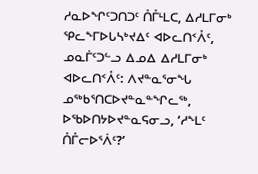ᓱᓇᐅᖏᑦᑐᑎᑐᑦ ᑍᒤᒻᒪᑕ, ᐃᓱᒪᒥᓂᒃ ᕿᓚᖕᒥᐅᒐᓴᒃᔪᐃᑦ ᐊᐅᓚᑎᑉᐰᑦ, ᓄᓇᒦᑦᑐᓪᓗ ᐃᓄᐃ ᐃᓱᒪᒥᓂᒃ ᐊᐅᓚᑎᑉᐰᑦ: ᐱᔪᓐᓇᕐᓂᖓ ᓄᖅᑲᕐᑎᑕᐅᔪᓐᓇᓐᖏᓚᖅ, ᐅᖃᐅᑎᔭᐅᔪᓐᓇᕋᓂᓗ, ‘ᓱᖕᒪᑦ ᑍᒤᓕᐅᕐᐲᑦ?’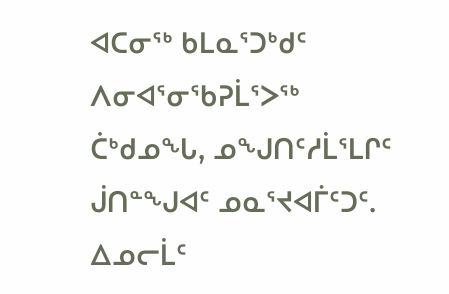ᐊᑕᓂᖅ ᑲᒪᓇᕐᑐᒃᑯᑦ ᐱᓂᐊᕐᓂᖃᕈᒫᕐᐳᖅ ᑖᒃᑯᓄᖓ, ᓄᖑᑎᑦᓱᒫᕐᒪᒋᑦ ᒎᑎᓐᖑᐊᑦ ᓄᓇᕐᔪᐊᒦᑦᑐᑦ. ᐃᓄᓕᒫᑦ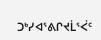ᑐᒃᓯᐊᕐᕕᒋᔪᒫᕐᐹᑦ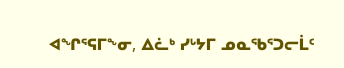ᐊᖏᕐᕋᒥᖕᓂ, ᐃᓛᒃ ᓯᒡᔭᒥ ᓄᓇᖃᕐᑐᓕᒫᑦ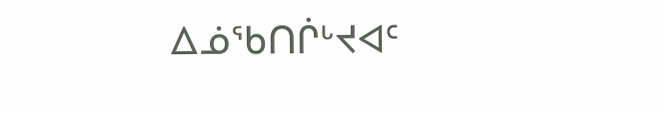ᐃᓅᖃᑎᒌᒡᔪᐊᑦ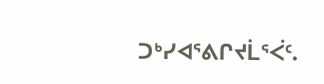ᑐᒃᓯᐊᕐᕕᒋᔪᒫᕐᐹᑦ.